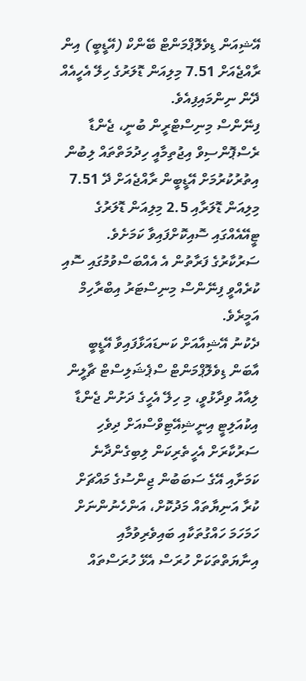އޭޝިއަން ޑިވެލޮޕްމަންޓް ބޭންކް (އޭޑީބީ) އިން ރާއްޖެއަށް 7.51 މިލިއަން ޑޮލަރުގެ ހިލޭ އެހީއެއް ދޭން ނިންމައިފިއެވެ.
ފިނޭންސް މިނިސްޓްރީން ބުނީ، ޖެންޑާ ރެސްޕޮންސިވް އިޖުތިމާއީ ހިދުމަތްތައް ލިބުން އިތުރުކުރުމަށް އޭޑީބީން ރާއްޖެއަށް ދޭ 7.51 މިލިއަން ޑޮލަރާއި 2.5 މިލިއަން ޑޮލަރުގެ ޓީއޭއެއްގައި ސޮއިކޮށްފައިވާ ކަމަށެވެ. ސަރުކާރުގެ ފަރާތުން އެ އެއްބަސްވުމުގައި ސޮއި ކުރެއްވީ ފިނޭންސް މިނިސްޓަރު އިބްރާހިމް އަމީރެވެ.
ދެކުނު އޭޝިއާއަށް ކަނޑައަޅާފައިވާ އޭޑީބީ އާބަން ޑިވެލޮޕްމަންޓް ސްޕެޝަލިސްޓް ޗާލީން ލިއާއު ވިދާޅުވީ، މި ހިލޭ އެހީގެ ދަށުން ޖެންޑާ އިކުއަލިޓީ އިނީޝިއޭޓިވްސްއަށް ދިވެހި ސަރުކާރަށް އެހީތެރިކަން ލިބިގެންދާނެ ކަމަށާއި އޭގެ ސަބަބުން ޖިންސުގެ މައްޗަށް ކުރާ އަނިޔާތައް މަދުކޮށް، އަންހެނުންނަށް ހަމަހަމަ ހައްގުތަކާއި ބައިވެރިވުމާއި އިނާޔަތްތަކަށް ހުރަސް އެޅޭ ހުރަސްތައް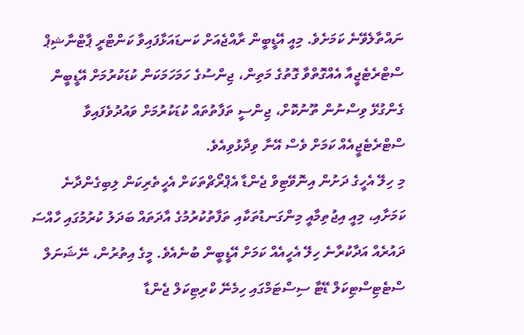ނައްތާލެވޭނެ ކަމަށެވެ. މިއީ އޭޑީބީން ރާއްޖެއަށް ކަނޑައަޅާފައިވާ ކަންޓްރީ ޕާޓްނާޝިޕް ސްޓްރެޓެޖީއާ އެއްގޮތްވާ ގޮތުގެ މަތިން، ޖިންސުގެ ހަމަހަމަކަން ކުޑަކުރުމަށް އޭޑީބީން ގެންގުޅޭ ވިސްނުން ތޫނުކޮށް، ޖިންސީ ތަފާތުތައް ކުޑަކުރުމަށް ވައުދުވެފައިވާ ސްޓްރެޓެޖީއެއް ކަމަށް ވެސް އޭނާ ވިދާޅުވިއެވެ.
މި ހިލޭ އެހީގެ ދަށުން އިނޮވޭޓިވް ޖެންޑާ އެޕްރޯޗްތަކަށް އެހީތެރިކަން ލިބިގެންދާނެ ކަމަށާއި، މިއީ އިޖުތިމާއީ މިންގަނޑުތަކާއި ތަފާތުކުރުމުގެ އާދަތައް ބަދަލު ކުރުމުގައި ހާއްސަ ދައުރެއް އަދާކުރާނެ ހިލޭ އެހީއެއް ކަމަށް އޭޑީބީން ބުނެއެވެ. މީގެ އިތުރުން، ނޭޝަނަލް ސްޓެޓިސްޓިކަލް ޑޭޓާ ސިސްޓަމްގައި ހިމެނޭ ކްރިޓިކަލް ޖެންޑާ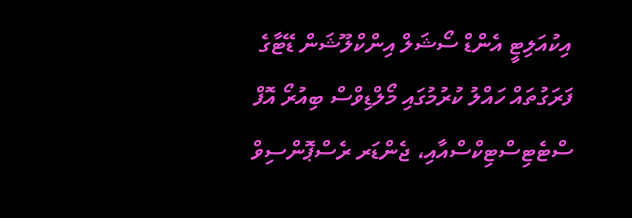އިކުއަލިޓީ އެންޑް ސޯޝަލް އިންކްލޫޝަން ޑޭޓާގެ ފަރަގުތައް ހައްލު ކުރުމުގައި މޯލްޑިވްސް ބިއުރޯ އޮފް ސްޓެޓިސްޓިކްސްއާއި، ޖެންޑަރ ރެސްޕޮންސިވް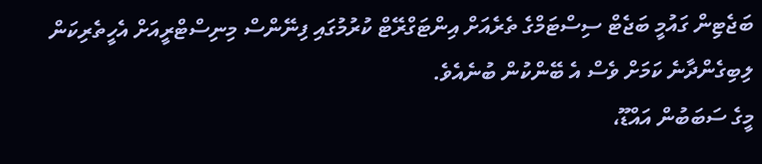ބަޖެޓިން ގައުމީ ބަޖެޓް ސިސްޓަމްގެ ތެރެއަށް އިންޓަގްރޭޓް ކުރުމުގައި ފިނޭންސް މިނިސްޓްރީއަށް އެހީތެރިކަން ލިބިގެންދާނެ ކަމަށް ވެސް އެ ބޭންކުން ބުނެއެވެ.
މީގެ ސަބަބުން އައްޑޫ،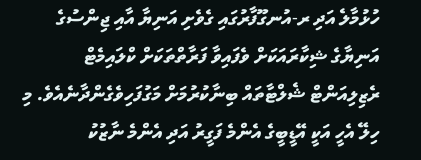ހުޅުމާލެ އަދި ރ-އުނގޫފާރުގައި ގެވެށި އަނިޔާ އާއި ޖިންސުގެ އަނިޔާގެ ޝިކާރައަކަށް ވެފައިވާ ފަރާތްތަކަށް ކްލައިމެޓް ރެޒިލިއަންޓް ޝެލްޓާތައް ބިނާކުރުމަށް މަގުފަހިވެގެންދާނެއެވެ. މި ހިލޭ އެހީ އަކީ އޭޑީބީގެ އެންމެ ފަގީރު އަދި އެންމެ ނާޒުކު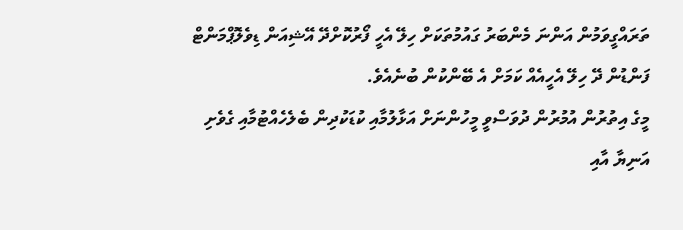ތަރައްގީވަމުން އަންނަ މެންބަރު ގައުމުތަކަށް ހިލޭ އެހީ ފޯރުކޮށްދޭ އޭޝިއަން ޑިވެލޮޕްމަންޓް ފަންޑުން ދޭ ހިލޭ އެހީއެއް ކަމަށް އެ ބޭންކުން ބުނެއެވެ.
މީގެ އިތުރުން އުމުރުން ދުވަސްވީ މީހުންނަށް އަޅާލުމާއި ކުޑަކުދިން ބެލެހެއްޓުމާއި ގެވެށި އަނިޔާ އާއި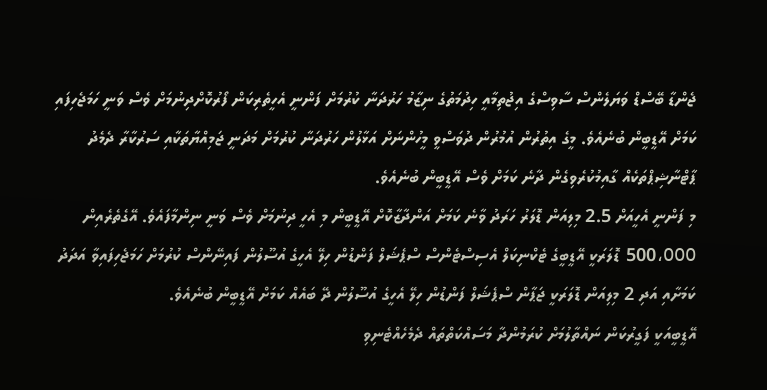ޖެންޑާ ބޭސްޑް ވަޔަލެންސް ސާވިސްގެ އިޖުތިމާއީ ހިދުމަތުގެ ނިޒާމު ހަރުދަނާ ކުރުމަށް ފަންނީ އެހީތެރިކަން ފޯރުކޮށްދިނުމަށް ވެސް ވަނީ ހަމަޖެހިފައި ކަމަށް އޭޑީބީން ބުނެއެވެ. މީގެ އިތުރުން އުމުރުން ދުވަސްވީ މީހުންނަށް އަޅާލުން ހަރުދަނާ ކުރުމަށް މަދަނީ ޖަމިއްޔާތަކާއި ސަރުކާރާ ދެމެދު ޕާޓްނާޝިޕްތަކެއް ގާއިމުކުރެވިގެން ދާނެ ކަމަށް ވެސް އޭޑީބީން ބުނެއެވެ.
މި ފަންނީ އެހީއަށް 2.5 މިލިއަން ޑޮލަރު ހަރަދު ވާނެ ކަމަށް އަންދާޒާކޮށް އޭޑީބީން މި އެހީ ދިނުމަށް ވެސް ވަނީ ނިންމާފައެވެ. އޭގެތެރެއިން 500،000 ޑޮލަރަކީ އޭޑީބީގެ ޓެކްނިކަލް އެސިސްޓެންސް ސްޕެޝަލް ފަންޑުން ހިލޭ އެހީގެ އުސޫލުން ފައިނޭންސް ކުރުމަށް ހަމަޖެހިފައިވާ އަދަދު ކަމަށާއި އަދި 2 މިލިއަން ޑޮލަރަކީ ޖަޕާން ސްޕެޝަލް ފަންޑުން ހިލޭ އެހީގެ އުސޫލުން ދޭ ބައެއް ކަމަށް އޭޑީބީން ބުނެއެވެ.
އޭޑީބީއަކީ ފަގީރުކަން ނައްތާލުމަށް ކުރަމުންދާ މަސައްކަތްތައް ދެމެހެއްޓެނިވި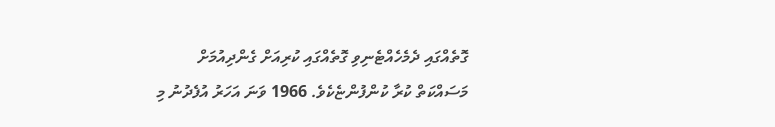ގޮތެއްގައި ދެމެހެއްޓެނިވި ގޮތެއްގައި ކުރިއަށް ގެންދިއުމަށް މަސައްކަތް ކުރާ ކުންފުންޏެކެވެ. 1966 ވަނަ އަހަރު އުފެދުނު މި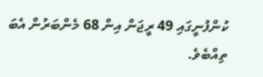ކުންފުނީގައި 49 ރީޖަން އިން 68 މެންބަރުން އެބަ ތިއްބެވެ.